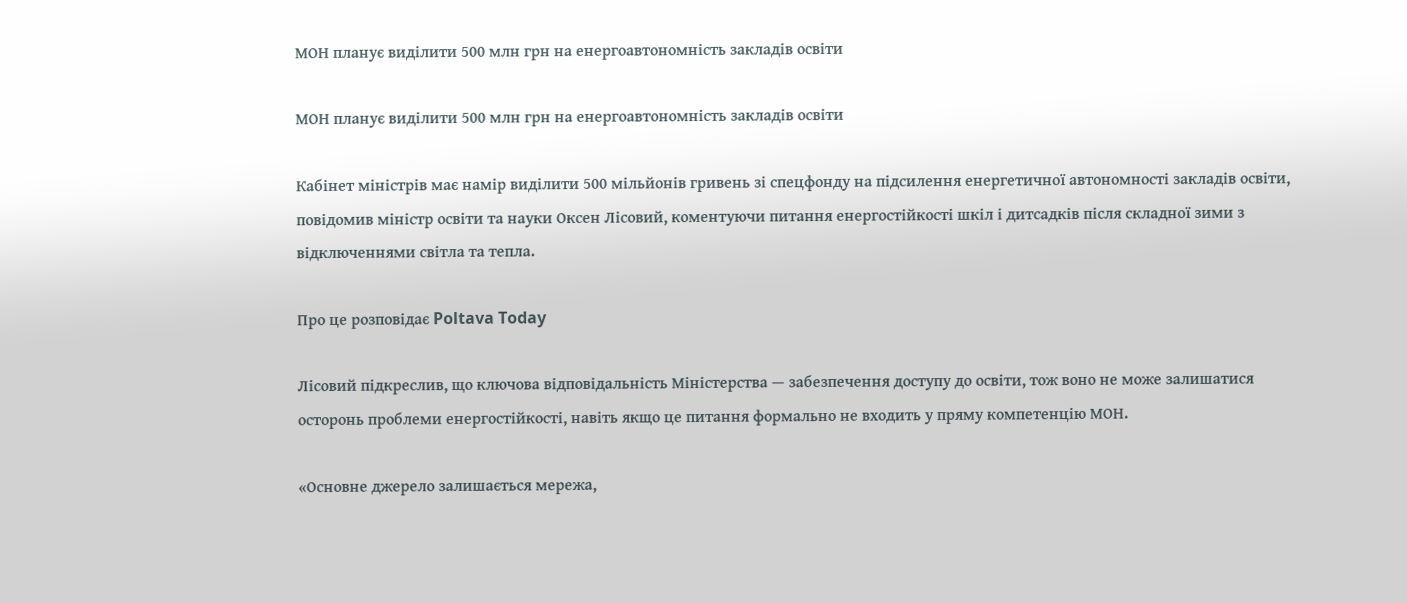МОН планує виділити 500 млн грн на енергоавтономність закладів освіти

МОН планує виділити 500 млн грн на енергоавтономність закладів освіти

Кабінет міністрів має намір виділити 500 мільйонів гривень зі спецфонду на підсилення енергетичної автономності закладів освіти, повідомив міністр освіти та науки Оксен Лісовий, коментуючи питання енергостійкості шкіл і дитсадків після складної зими з відключеннями світла та тепла.

Про це розповідає Poltava Today

Лісовий підкреслив, що ключова відповідальність Міністерства — забезпечення доступу до освіти, тож воно не може залишатися осторонь проблеми енергостійкості, навіть якщо це питання формально не входить у пряму компетенцію МОН.

«Основне джерело залишається мережа,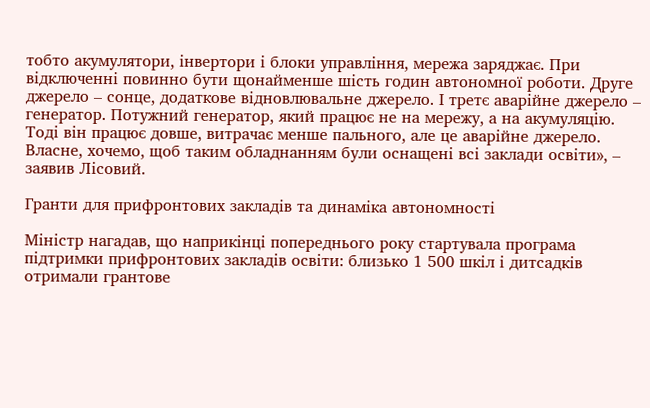тобто акумулятори, інвертори і блоки управління, мережа заряджає. При відключенні повинно бути щонайменше шість годин автономної роботи. Друге джерело – сонце, додаткове відновлювальне джерело. І третє аварійне джерело – генератор. Потужний генератор, який працює не на мережу, а на акумуляцію. Тоді він працює довше, витрачає менше пального, але це аварійне джерело. Власне, хочемо, щоб таким обладнанням були оснащені всі заклади освіти», – заявив Лісовий.

Гранти для прифронтових закладів та динаміка автономності

Міністр нагадав, що наприкінці попереднього року стартувала програма підтримки прифронтових закладів освіти: близько 1 500 шкіл і дитсадків отримали грантове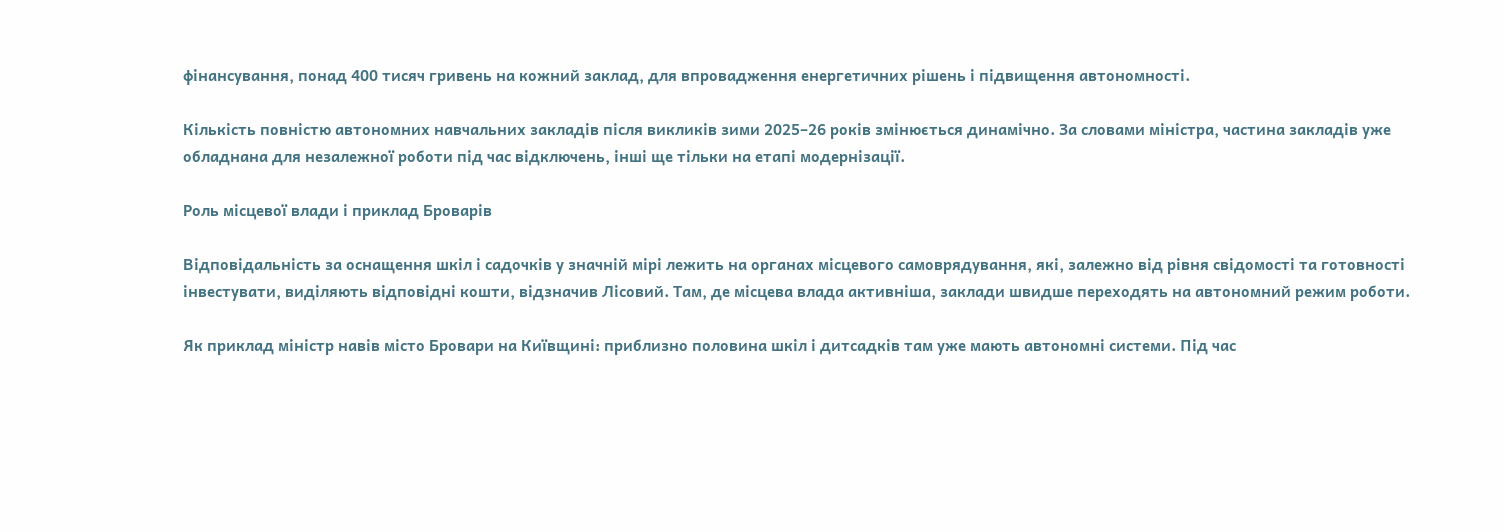фінансування, понад 400 тисяч гривень на кожний заклад, для впровадження енергетичних рішень і підвищення автономності.

Кількість повністю автономних навчальних закладів після викликів зими 2025–26 років змінюється динамічно. За словами міністра, частина закладів уже обладнана для незалежної роботи під час відключень, інші ще тільки на етапі модернізації.

Роль місцевої влади і приклад Броварів

Відповідальність за оснащення шкіл і садочків у значній мірі лежить на органах місцевого самоврядування, які, залежно від рівня свідомості та готовності інвестувати, виділяють відповідні кошти, відзначив Лісовий. Там, де місцева влада активніша, заклади швидше переходять на автономний режим роботи.

Як приклад міністр навів місто Бровари на Київщині: приблизно половина шкіл і дитсадків там уже мають автономні системи. Під час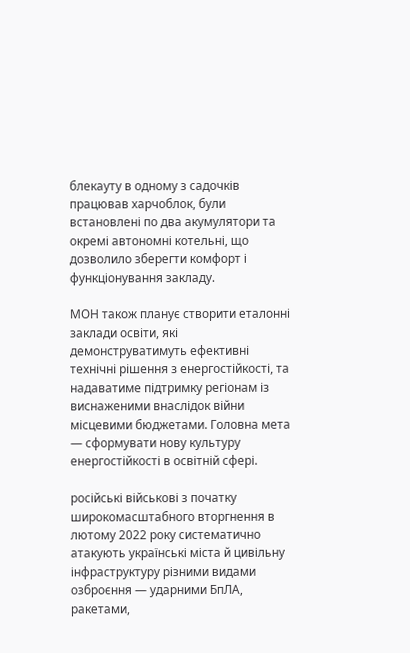блекауту в одному з садочків працював харчоблок, були встановлені по два акумулятори та окремі автономні котельні, що дозволило зберегти комфорт і функціонування закладу.

МОН також планує створити еталонні заклади освіти, які демонструватимуть ефективні технічні рішення з енергостійкості, та надаватиме підтримку регіонам із виснаженими внаслідок війни місцевими бюджетами. Головна мета — сформувати нову культуру енергостійкості в освітній сфері.

російські військові з початку широкомасштабного вторгнення в лютому 2022 року систематично атакують українські міста й цивільну інфраструктуру різними видами озброєння — ударними БпЛА, ракетами,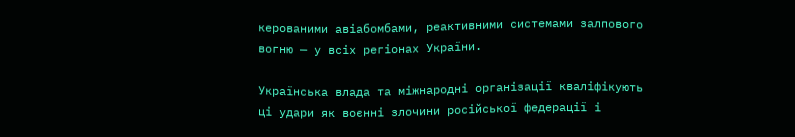керованими авіабомбами, реактивними системами залпового вогню — у всіх регіонах України.

Українська влада та міжнародні організації кваліфікують ці удари як воєнні злочини російської федерації і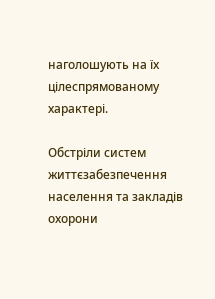наголошують на їх цілеспрямованому характері.

Обстріли систем життєзабезпечення населення та закладів охорони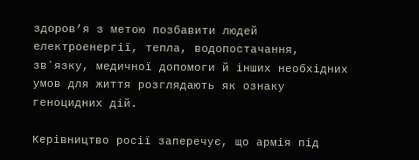здоров’я з метою позбавити людей електроенергії, тепла, водопостачання, звʼязку, медичної допомоги й інших необхідних умов для життя розглядають як ознаку геноцидних дій.

Керівництво росії заперечує, що армія під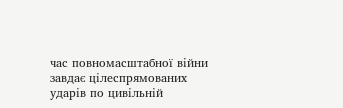час повномасштабної війни завдає цілеспрямованих ударів по цивільній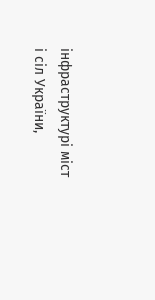інфраструктурі міст і сіл України,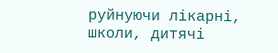руйнуючи лікарні, школи, дитячі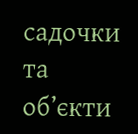садочки та об’єкти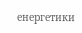енергетики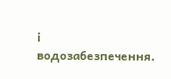і водозабезпечення.